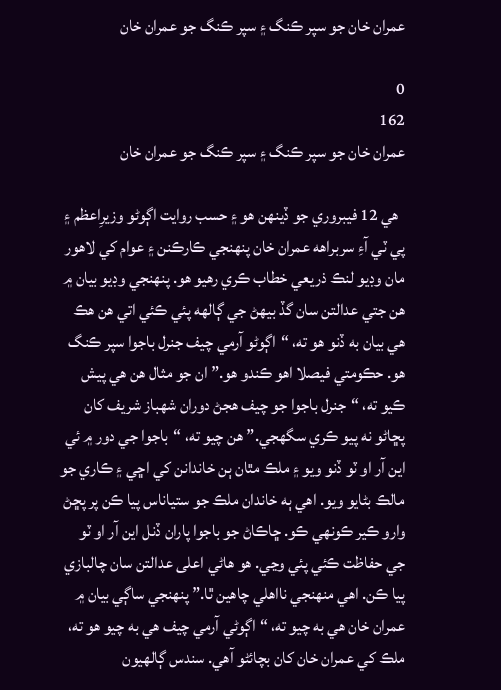عمران خان جو سپر ڪنگ ۽ سپر ڪنگ جو عمران خان

0
162
عمران خان جو سپر ڪنگ ۽ سپر ڪنگ جو عمران خان

  هي 12 فيبروري جو ڏينهن هو ۽ حسب روايت اڳوڻو وزيرِاعظم ۽ پي ٽي آءِ سربراهه عمران خان پنهنجي ڪارڪنن ۽ عوام کي لاهور مان وڊيو لنڪ ذريعي خطاب ڪري رهيو هو. پنهنجي وڊيو بيان ۾ هن جتي عدالتن سان گڏ بيهڻ جي ڳالهه پئي ڪئي اتي هن هڪ هي بيان به ڏنو هو ته، “اڳوڻو آرمي چيف جنرل باجوا سپر ڪنگ هو. حڪومتي فيصلا اهو ڪندو هو.” ان جو مثال هن هي پيش ڪيو ته، “جنرل باجوا جو چيف هجڻ دوران شهباز شريف کان پڇاڻو نه پيو ڪري سگهجي.” هن چيو ته، “باجوا جي دور ۾ ئي اين آر او ٽو ڏنو ويو ۽ ملڪ مٿان ٻن خاندانن کي اڇي ۽ ڪاري جو مالڪ بڻايو ويو. اهي ٻه خاندان ملڪ جو ستياناس پيا ڪن پر پڇڻ وارو ڪير ڪونهي ڪو. ڇاڪاڻ جو باجوا پاران ڏنل اين آر او ٽو جي حفاظت ڪئي پئي وڃي. هو هاڻي اعلى عدالتن سان چالبازي پيا ڪن. اهي منهنجي نااهلي چاهين ٿا.” پنهنجي ساڳي بيان ۾ عمران خان هي به چيو ته، “اڳوڻي آرمي چيف هي به چيو هو ته، ملڪ کي عمران خان کان بچائڻو آهي. سندس ڳالهيون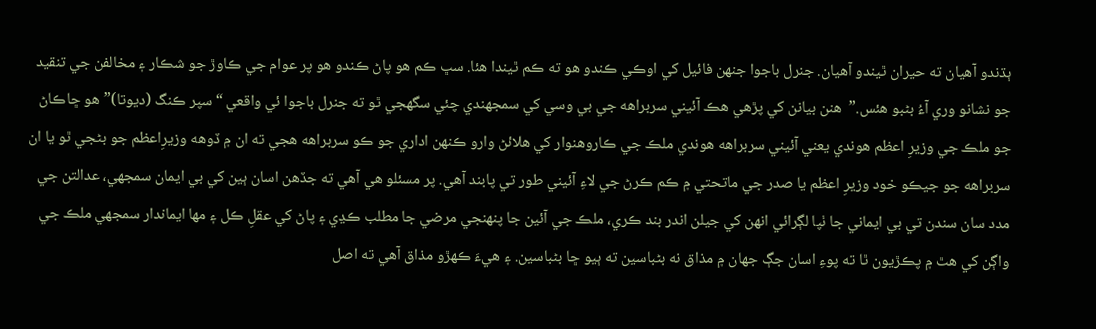ٻڌندو آهيان ته حيران ٿيندو آهيان. جنرل باجوا جنهن فائيل کي اوڪي ڪندو هو ته ڪم ٿيندا هئا. سڀ ڪم هو پاڻ ڪندو هو پر عوام جي ڪاوڙ جو شڪار ۽ مخالفن جي تنقيد جو نشانو وري آءُ بڻبو هئس.”  هنن بيانن کي پڙهي هڪ آئيني سربراهه جي بي وسي کي سمجهندي چئي سگهجي ٿو ته جنرل باجوا ئي واقعي “سپر ڪنگ (ديوتا)” هو ڇاڪاڻ جو ملڪ جي وزيرِ اعظم هوندي يعني آئيني سربراهه هوندي ملڪ جي ڪاروهنوار کي هلائڻ وارو ڪنهن اداري جو ڪو سربراهه هجي ته ان ۾ ڏوهه وزيرِاعظم جو بڻجي ٿو يا ان سربراهه جو جيڪو خود وزيرِ اعظم يا صدر جي ماتحتي ۾ ڪم ڪرڻ جي لاءِ آئيني طور تي پابند آهي. پر مسئلو هي آهي ته جڏهن اسان ٻين کي بي ايمان سمجهي، عدالتن جي مدد سان سندن تي بي ايماني جا ٺپا لڳرائي انهن کي جيلن اندر بند ڪري، ملڪ جي آئين جا پنهنجي مرضي جا مطلب ڪڍي ۽ پاڻ کي عقلِ ڪل ۽ مها ايماندار سمجهي ملڪ جي واڳن کي هٿ ۾ پڪڙيون ٿا ته پوءِ اسان جڳ جهان ۾ مذاق نه بڻباسين ته ٻيو ڇا بڻباسين. ۽ هيءَ ڪهڙو مذاق آهي ته اصل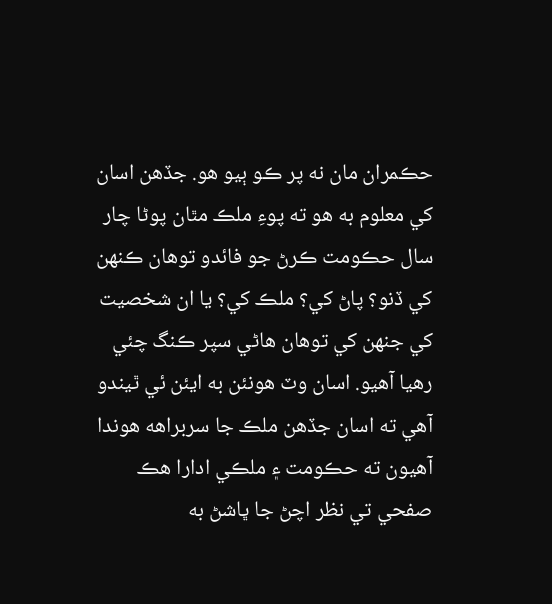حڪمران مان نه پر ڪو ٻيو هو. جڏهن اسان کي معلوم به هو ته پوءِ ملڪ مٿان پوڻا چار سال حڪومت ڪرڻ جو فائدو توهان ڪنهن کي ڏنو؟ پاڻ کي؟ ملڪ کي؟ يا ان شخصيت کي جنهن کي توهان هاڻي سپر ڪنگ چئي رهيا آهيو. اسان وٽ هونئن به ايئن ئي ٿيندو آهي ته اسان جڏهن ملڪ جا سربراهه هوندا آهيون ته حڪومت ۽ ملڪي ادارا هڪ صفحي تي نظر اچڻ جا ڀاشڻ به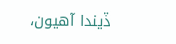ڏيندا آهيون،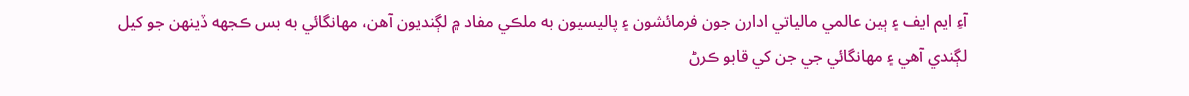آءِ ايم ايف ۽ ٻين عالمي مالياتي ادارن جون فرمائشون ۽ پاليسيون به ملڪي مفاد ۾ لڳنديون آهن، مهانگائي به بس ڪجهه ڏينهن جو کيل لڳندي آهي ۽ مهانگائي جي جن کي قابو ڪرڻ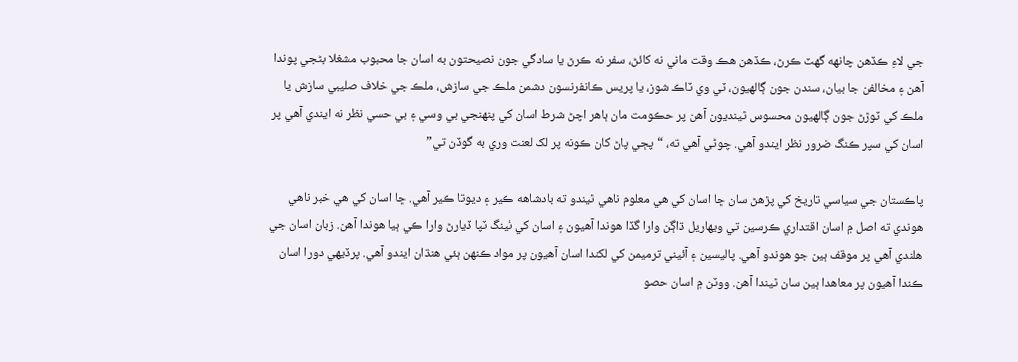جي لاءِ ڪڏهن چانهه گهٽ ڪرڻ، ڪڏهن هڪ وقت ماني نه کائڻ، سفر نه ڪرڻ يا سادگي جون نصيحتون به اسان جا محبوب مشغلا بڻجي پوندا آهن ۽ مخالفن جا بيان، سندن جون ڳالهيون، ٽي وي ٽاڪ شوز، يا پريس ڪانفرنسون دشمن ملڪ جي سازش، ملڪ جي خلاف صليبي سازش يا ملڪ کي ٽوڙڻ جون ڳالهيون محسوس ٿينديون آهن پر حڪومت مان ٻاهر اچڻ شرط اسان کي پنهنجي بي وسي ۽ بي حسي نظر نه ايندي آهي پر اسان کي سپر ڪنگ ضرور نظر ايندو آهي. چوڻي آهي ته، “پڄي پاڻ کان ڪونه پر لک لعنت وري به گوڏن تي”

پاڪستان جي سياسي تاريخ کي پڙهڻ سان ڇا اسان کي هي معلوم ناهي ٿيندو ته بادشاهه ڪير ۽ ديوتا ڪير آهي. ڇا اسان کي هي خبر ناهي هوندي ته اصل ۾ اسان اقتداري ڪرسين تي ويهاريل ڌاڳن وارا گڏا هوندا آهيون ۽ اسان کي ٺينگ ٽپا ڏيارڻ وارا ڪي ٻيا هوندا آهن. زبان اسان جي هلندي آهي پر موقف ٻين جو هوندو آهي. پاليسين ۽ آئيني ترميمن کي لکندا اسان آهيون پر مواد ڪنهن ٻئي هنڌان ايندو آهي. پرڏيهي دورا اسان ڪندا آهيون پر معاهدا ٻين سان ٿيندا آهن. ووٽن ۾ اسان حصو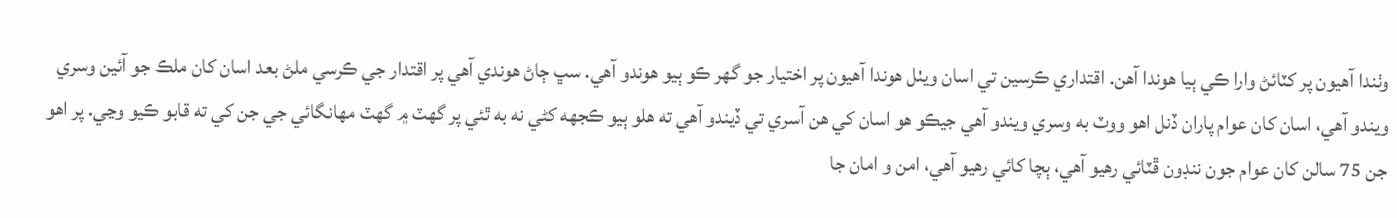وٺندا آهيون پر کٽائڻ وارا ڪي ٻيا هوندا آهن. اقتداري ڪرسين تي اسان ويٺل هوندا آهيون پر اختيار جو گهر ڪو ٻيو هوندو آهي. سڀ ڄاڻ هوندي آهي پر اقتدار جي ڪرسي ملڻ بعد اسان کان ملڪ جو آئين وسري ويندو آهي، اسان کان عوام پاران ڏنل اهو ووٽ به وسري ويندو آهي جيڪو هو اسان کي هن آسري تي ڏيندو آهي ته هلو ٻيو ڪجهه کڻي نه به ٿئي پر گهٽ ۾ گهٽ مهانگائي جي جن کي ته قابو ڪيو وڃي. پر اهو جن 75 سالن کان عوام جون ننڊون ڦٽائي رهيو آهي، ٻچا کائي رهيو آهي، امن و امان جا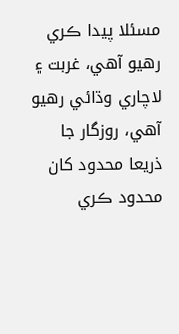مسئلا پيدا ڪري رهيو آهي، غربت ۽ لاچاري وڌائي رهيو آهي، روزگار جا ذريعا محدود کان محدود ڪري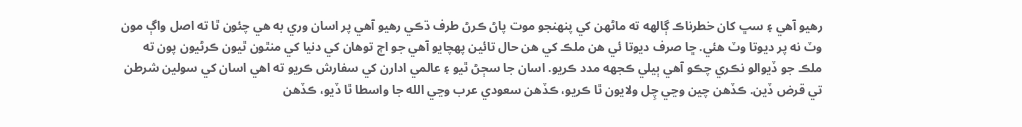رهيو آهي ۽ سڀ کان خطرناڪ ڳالهه ته ماڻهن کي پنهنجو موت پاڻ ڪرڻ طرف ڌڪي رهيو آهي پر اسان وري به هي چئون ٿا ته اصل واڳ مون وٽ نه پر ديوتا وٽ هئي. ڇا صرف ديوتا ئي هن ملڪ کي هن حال تائين پهچايو آهي جو اڄ توهان کي دنيا کي منٿون ٿيون ڪرڻيون پون ته ملڪ جو ڏيوالو نڪري چڪو آهي ٻيلي ڪجهه مدد ڪريو. اسان جا سڄڻ ٿيو ۽ عالمي ادارن کي سفارش ڪريو ته اهي اسان کي سولين شرطن تي قرض ڏين. ڪڏهن چين وڃي چِل ولايون ٿا ڪريو، ڪڏهن سعودي عرب وڃي الله جا واسطا ٿا ڏيو، ڪڏهن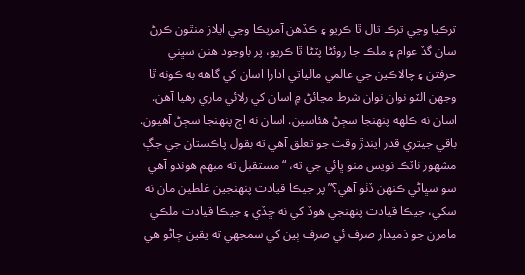ترڪيا وڃي ترڪ تال ٿا ڪريو ۽ ڪڏهن آمريڪا وڃي ايلاز منٿون ڪرڻ سان گڏ عوام ۽ ملڪ جا روئڻا پٽڻا ٿا ڪريو، پر باوجود هنن سڀني حرفتن ۽ چالاڪين جي عالمي مالياتي ادارا اسان کي گاهه به ڪونه ٿا وجهن الٽو نوان نوان شرط مڃائڻ ۾ اسان کي رلائي ماري رهيا آهن. اسان نه ڪلهه پنهنجا سڄڻ هئاسين. اسان نه اڄ پنهنجا سڄڻ آهيون. باقي جيتري قدر ايندڙ وقت جو تعلق آهي ته بقول پاڪستان جي جڳ مشهور ناٽڪ نويس منو ڀائي جي ته، “مستقبل ته مبهم هوندو آهي سو سڀاڻي ڪنهن ڏٺو آهي؟” پر جيڪا قيادت پنهنجين غلطين مان نه سکي، جيڪا قيادت پنهنجي هوڏ کي نه ڇڏي ۽ جيڪا قيادت ملڪي مامرن جو ذميدار صرف ئي صرف ٻين کي سمجهي ته يقين ڄاڻو هي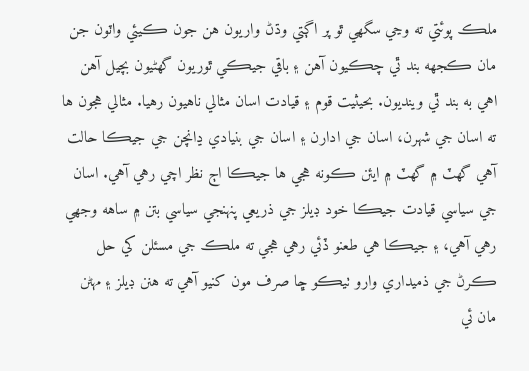ملڪ پوئتي ته وڃي سگهي ٿو پر اڳتي وڌڻ واريون هن جون ڪيئي واٽون جن مان ڪجهه بند ٿي چڪيون آهن ۽ باقي جيڪي ٿوريون گهڻيون بچيل آهن اهي به بند ٿي وينديون. بحيثيت قوم ۽ قيادت اسان مثالي ناهيون رهيا. مثالي هجون ها ته اسان جي شهرن، اسان جي ادارن ۽ اسان جي بنيادي ڍانچن جي جيڪا حالت آهي گهٽ ۾ گهٽ ۾ ايئن ڪونه هجي ها جيڪا اڄ نظر اچي رهي آهي. اسان جي سياسي قيادت جيڪا خود ڊيلز جي ذريعي پنهنجي سياسي بتن ۾ ساهه وجهي رهي آهي، ۽ جيڪا هي طعنو ڏئي رهي هجي ته ملڪ جي مسئلن کي حل ڪرڻ جي ذميداري وارو ٺيڪو ڇا صرف مون کنيو آهي ته هنن ڊيلز ۽ مهڻن مان ئي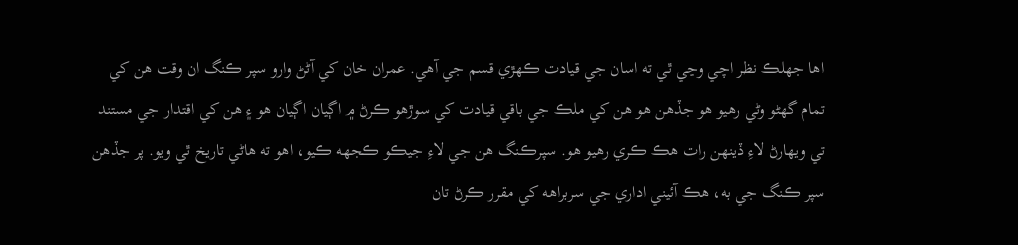اها جهلڪ نظر اچي وڃي ٿي ته اسان جي قيادت ڪهڙي قسم جي آهي. عمران خان کي آڻڻ وارو سپر ڪنگ ان وقت هن کي تمام گهڻو وڻي رهيو هو جڏهن هو هن کي ملڪ جي باقي قيادت کي سوڙهو ڪرڻ ۾ اڳيان اڳيان هو ۽ هن کي اقتدار جي مستند تي ويهارڻ لاءِ ڏينهن رات هڪ ڪري رهيو هو. سپرڪنگ هن جي لاءِ جيڪو ڪجهه ڪيو، اهو ته هاڻي تاريخ ٿي ويو. پر جڏهن سپر ڪنگ جي به، هڪ آئيني اداري جي سربراهه کي مقرر ڪرڻ تان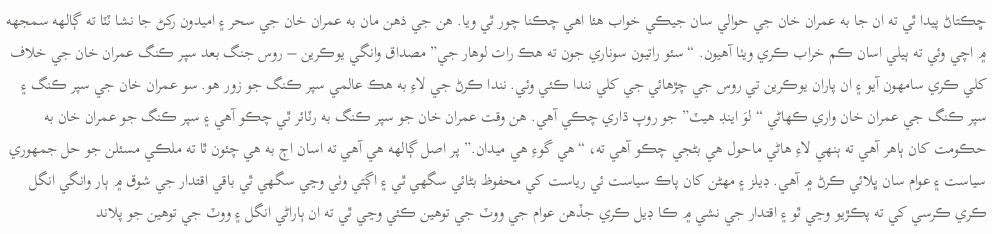ڇڪتاڻ پيدا ٿي ته ان جا به عمران خان جي حوالي سان جيڪي خواب هئا اهي چڪنا چور ٿي ويا. هن جي ذهن مان به عمران خان جي سحر ۽ اميدون رکڻ جا نشا ٽٽا ته ڳالهه سمجهه ۾ اچي وئي ته ٻيلي اسان ڪم خراب ڪري ويٺا آهيون. “سئو راتيون سوناري جون ته هڪ رات لوهار جي” مصداق وانگي يوڪرين – روس جنگ بعد سپر ڪنگ عمران خان جي خلاف کلي ڪري سامهون آيو ۽ ان پاران يوڪرين تي روس جي چڙهائي جي کلي نندا ڪئي وئي. نندا ڪرڻ جي لاءِ به هڪ عالمي سپر ڪنگ جو زور هو. سو عمران خان جي سپر ڪنگ ۽ سپر ڪنگ جي عمران خان واري ڪهاڻي “لوَ اينڊ هيٽ” جو روپ ڌاري چڪي آهي. هن وقت عمران خان جو سپر ڪنگ به رٽائر ٿي چڪو آهي ۽ سپر ڪنگ جو عمران خان به حڪومت کان ٻاهر آهي ته ٻنهي لاءِ هاڻي ماحول هي بڻجي چڪو آهي ته، “هي گوءِ هي ميدان.” پر اصل ڳالهه هي آهي ته اسان اڄ به هي چئون ٿا ته ملڪي مسئلن جو حل جمهوري سياست ۽ عوام سان ڀلائي ڪرڻ ۾ آهي. ڊيلز ۽ مهڻن کان پاڪ سياست ئي رياست کي محفوظ بڻائي سگهي ٿي ۽ اڳتي وٺي وڃي سگهي ٿي باقي اقتدار جي شوق ۾ ٻار وانگي انگل ڪري ڪرسي کي ته پڪڙيو وڃي ٿو ۽ اقتدار جي نشي ۾ ڪا ڊيل ڪري جڏهن عوام جي ووٽ جي توهين ڪئي وڃي ٿي ته ان ٻاراڻي انگل ۽ ووٽ جي توهين جو پلاند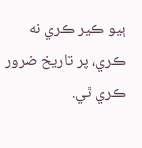ٻيو ڪير ڪري نه ڪري، پر تاريخ ضرور ڪري ٿي.